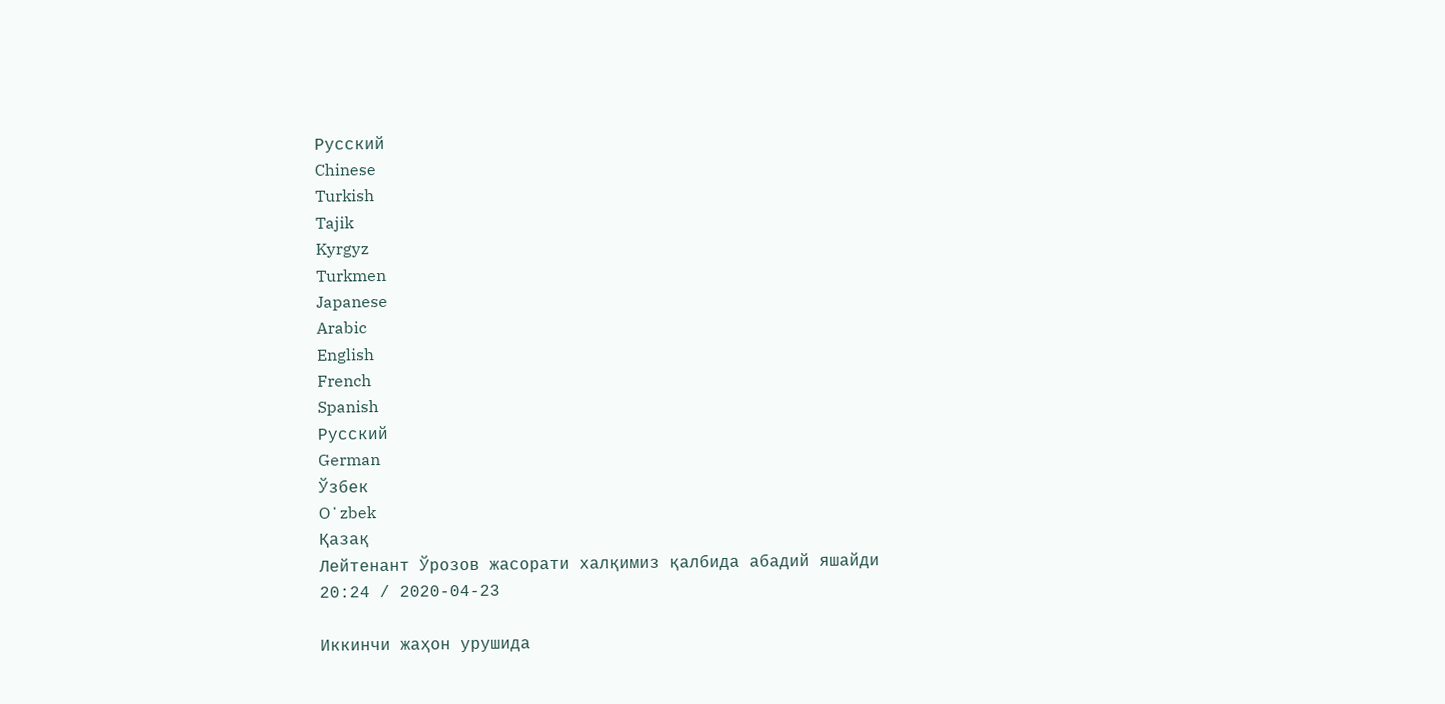Русский
Chinese
Turkish
Tajik
Kyrgyz
Turkmen
Japanese
Arabic
English
French
Spanish
Русский
German
Ўзбек
Oʻzbek
Қазақ
Лейтенант Ўрозов жасорати халқимиз қалбида абадий яшайди
20:24 / 2020-04-23

Иккинчи жаҳон урушида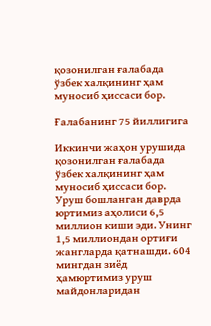қозонилган ғалабада ўзбек халқининг ҳам муносиб ҳиссаси бор.

Ғалабанинг 75 йиллигига

Иккинчи жаҳон урушида қозонилган ғалабада ўзбек халқининг ҳам муносиб ҳиссаси бор. Уруш бошланган даврда юртимиз аҳолиси 6,5 миллион киши эди. Унинг 1,5 миллиондан ортиғи жангларда қатнашди. 604 мингдан зиёд ҳамюртимиз уруш майдонларидан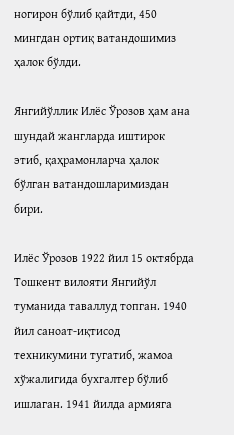ногирон бўлиб қайтди, 450 мингдан ортиқ ватандошимиз ҳалок бўлди.

Янгийўллик Илёс Ўрозов ҳам ана шундай жангларда иштирок этиб, қаҳрамонларча ҳалок бўлган ватандошларимиздан бири.

Илёс Ўрозов 1922 йил 15 октябрда Тошкент вилояти Янгийўл туманида таваллуд топган. 1940 йил саноат-иқтисод техникумини тугатиб, жамоа хўжалигида бухгалтер бўлиб ишлаган. 1941 йилда армияга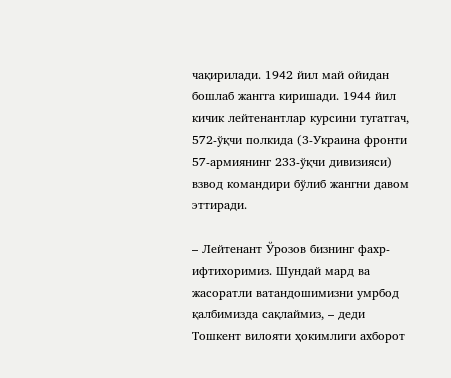чақирилади. 1942 йил май ойидан бошлаб жангга киришади. 1944 йил кичик лейтенантлар курсини тугатгач, 572-ўқчи полкида (3-Украина фронти 57-армиянинг 233-ўқчи дивизияси) взвод командири бўлиб жангни давом эттиради.

– Лейтенант Ўрозов бизнинг фахр-ифтихоримиз. Шундай мард ва жасоратли ватандошимизни умрбод қалбимизда сақлаймиз, – деди Тошкент вилояти ҳокимлиги ахборот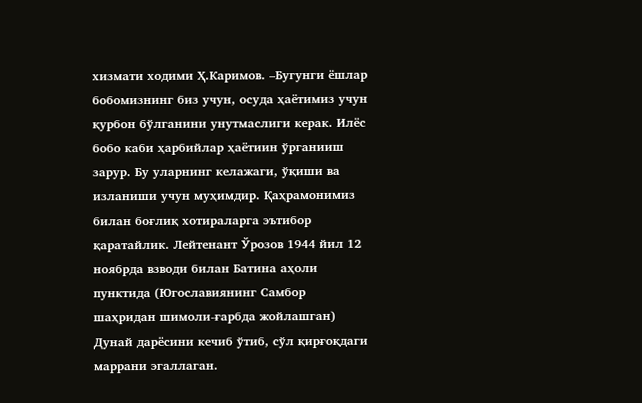хизмати ходими Ҳ.Каримов. –Бугунги ёшлар бобомизнинг биз учун, осуда ҳаётимиз учун қурбон бўлганини унутмаслиги керак. Илёс бобо каби ҳарбийлар ҳаётиин ўрганииш зарур. Бу уларнинг келажаги, ўқиши ва изланиши учун муҳимдир. Қаҳрамонимиз билан боғлиқ хотираларга эътибор қаратайлик. Лейтенант Ўрозов 1944 йил 12 ноябрда взводи билан Батина аҳоли пунктида (Югославиянинг Самбор шаҳридан шимоли-ғарбда жойлашган) Дунай дарёсини кечиб ўтиб, сўл қирғоқдаги маррани эгаллаган.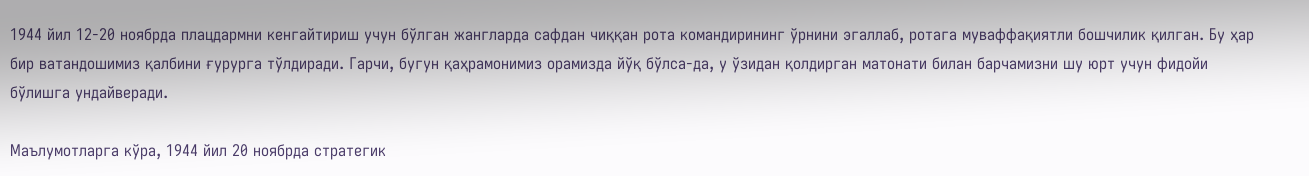1944 йил 12-20 ноябрда плацдармни кенгайтириш учун бўлган жангларда сафдан чиққан рота командирининг ўрнини эгаллаб, ротага муваффақиятли бошчилик қилган. Бу ҳар бир ватандошимиз қалбини ғурурга тўлдиради. Гарчи, бугун қаҳрамонимиз орамизда йўқ бўлса-да, у ўзидан қолдирган матонати билан барчамизни шу юрт учун фидойи бўлишга ундайверади.

Маълумотларга кўра, 1944 йил 20 ноябрда стратегик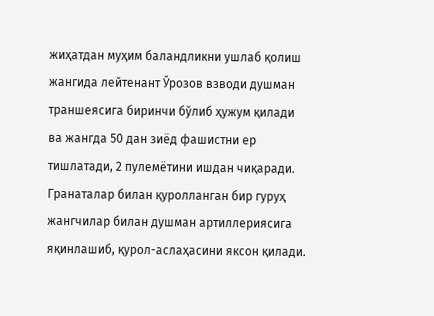жиҳатдан муҳим баландликни ушлаб қолиш жангида лейтенант Ўрозов взводи душман траншеясига биринчи бўлиб ҳужум қилади ва жангда 50 дан зиёд фашистни ер тишлатади, 2 пулемётини ишдан чиқаради. Гранаталар билан қуролланган бир гуруҳ жангчилар билан душман артиллериясига яқинлашиб, қурол-аслаҳасини яксон қилади.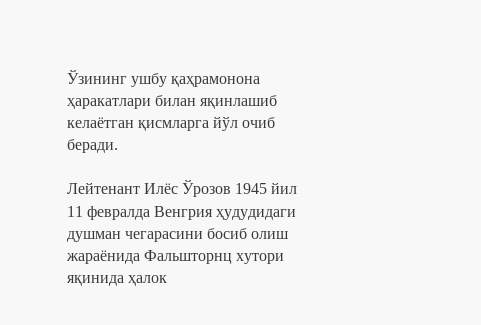Ўзининг ушбу қаҳрамонона ҳаракатлари билан яқинлашиб келаётган қисмларга йўл очиб беради.

Лейтенант Илёс Ўрозов 1945 йил 11 февралда Венгрия ҳудудидаги душман чегарасини босиб олиш жараёнида Фальшторнц хутори яқинида ҳалок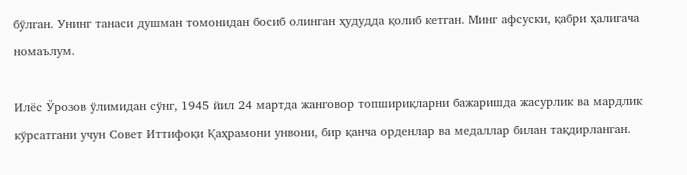бўлган. Унинг танаси душман томонидан босиб олинган ҳудудда қолиб кетган. Минг афсуски, қабри ҳалигача номаълум.

Илёс Ўрозов ўлимидан сўнг, 1945 йил 24 мартда жанговор топшириқларни бажаришда жасурлик ва мардлик кўрсатгани учун Совет Иттифоқи Қаҳрамони унвони, бир қанча орденлар ва медаллар билан тақдирланган.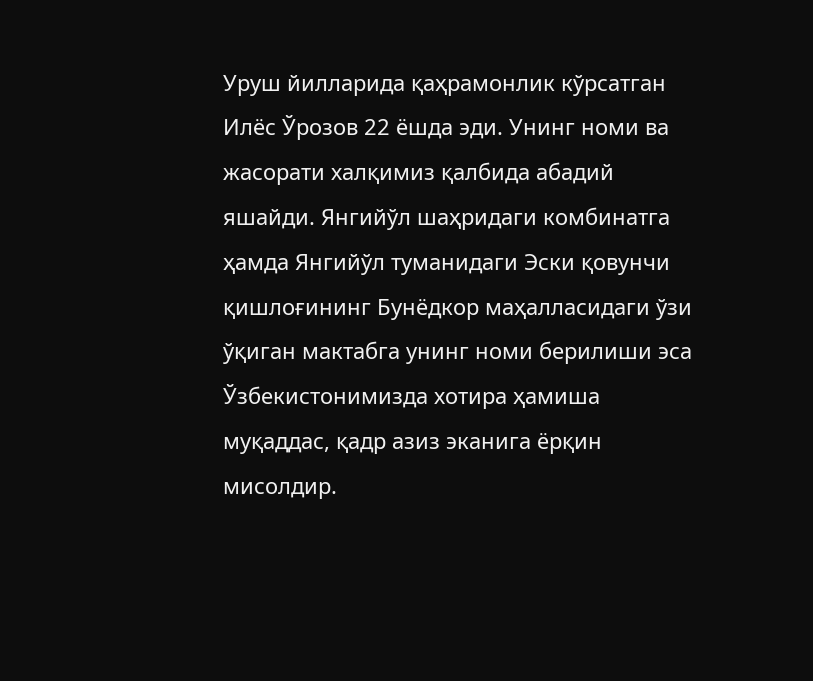Уруш йилларида қаҳрамонлик кўрсатган Илёс Ўрозов 22 ёшда эди. Унинг номи ва жасорати халқимиз қалбида абадий яшайди. Янгийўл шаҳридаги комбинатга ҳамда Янгийўл туманидаги Эски қовунчи қишлоғининг Бунёдкор маҳалласидаги ўзи ўқиган мактабга унинг номи берилиши эса Ўзбекистонимизда хотира ҳамиша муқаддас, қадр азиз эканига ёрқин мисолдир.